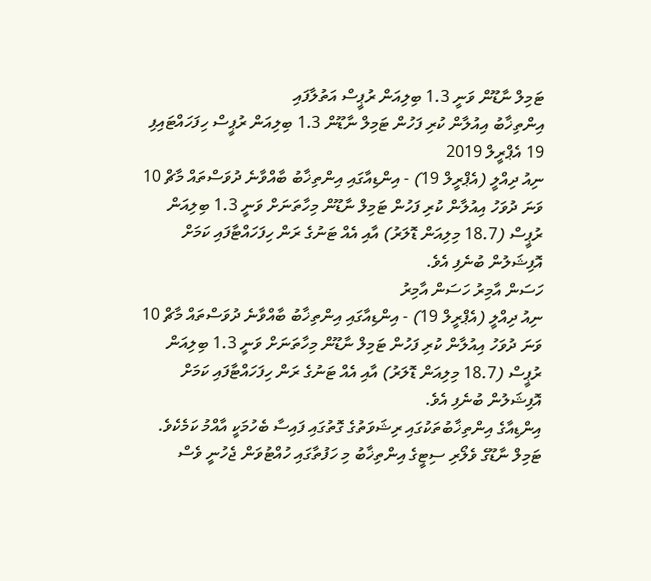ޓަމިލް ނާޑޫން ވަނީ 1.3 ބިލިއަން ރުޕީސް އަތުލާފައި
އިންތިޚާބު އިއުލާން ކުރި ފަހުން ޓަމިލް ނާޑޫން 1.3 ބިލިއަން ރުޕީސް ހިފަހައްޓައިފި
19 އެޕްރީލް 2019
ނިއު ދިއްލީ (އެޕްރީލް 19) - އިންޑިއާގައި އިންތިޚާބު ބާއްވާނެ ދުވަސްތައް މާޗް 10 ވަނަ ދުވަހު އިއުލާން ކުރި ފަހުން ޓަމިލް ނާޑޫން މިހާތަނަށް ވަނީ 1.3 ބިލިއަން ރުޕީސް (18.7 މިލިއަން ޑޮލަރު) އާއި އެއް ޓަނުގެ ރަން ހިފަހައްޓާފައި ކަމަށް އޮފިޝަލުން ބުނެފި އެވެ.
ހަސަން އާމިރު ހަސަން އާމިރު
ނިއު ދިއްލީ (އެޕްރީލް 19) - އިންޑިއާގައި އިންތިޚާބު ބާއްވާނެ ދުވަސްތައް މާޗް 10 ވަނަ ދުވަހު އިއުލާން ކުރި ފަހުން ޓަމިލް ނާޑޫން މިހާތަނަށް ވަނީ 1.3 ބިލިއަން ރުޕީސް (18.7 މިލިއަން ޑޮލަރު) އާއި އެއް ޓަނުގެ ރަން ހިފަހައްޓާފައި ކަމަށް އޮފިޝަލުން ބުނެފި އެވެ.
އިންޑިއާގެ އިންތިޚާބުތަކުގައި ރިޝަވަތުގެ ގޮތުގައި ފައިސާ ބެހުމަކީ އާއްމު ކަމެކެވެ. ޓަމިލް ނާޑޫގެ ވެލޯރި ސިޓީގެ އިންތިޚާބު މި ހަފުތާގައި ހުއްޓުވަން ޖެހުނީ ވެސް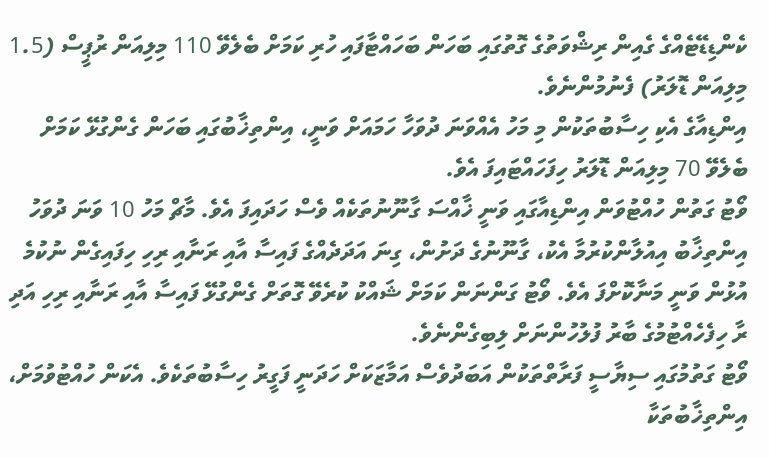ކެންޑިޑޭޓެއްގެ ގެއިން ރިޝްވަތުގެ ގޮތުގައި ބަހަން ބަހައްޓާފައި ހުރި ކަމަށް ބެލެވޭ 110 މިލިއަން ރުޕީސް (1.5 މިލިއަން ޑޮލަރު) ފެނުމުންނެވެ.
އިންޑިއާގެ އެކި ހިސާބުތަކުން މި މަހު އެއްވަނަ ދުވަހާ ހަމައަށް ވަނީ، އިންތިޚާބުގައި ބަހަން ގެންގުޅޭ ކަމަށް ބެލެވޭ 70 މިލިއަން ޑޮލަރު ހިފަހައްޓައިފަ އެވެ.
ވޯޓު ގަތުން ހުއްޓުވަން އިންޑިއާގައި ވަނީ ޚާއްސަ ގާނޫނުތަކެއް ވެސް ހަދައިފަ އެވެ. މާޗް މަހު 10 ވަނަ ދުވަހު އިންތިޚާބު އިއުލާންކުރުމާ އެކު، ގާނޫނުގެ ދަށުން، ގިނަ އަދަދެއްގެ ފައިސާ އާއި ރަނާއި ރިހި ހިފައިގެން ނުކުމެ އުޅުން ވަނީ މަނާކޮށްފަ އެވެ. ވޯޓު ގަންނަން ކަމަށް ޝައްކު ކުރެވޭ ގޮތަށް ގެންގުޅޭ ފައިސާ އާއި ރަނާއި ރިހި އަދި ރާ ހިފެހެއްޓުމުގެ ބާރު ފުލުހުންނަށް ލިބިގެންނެވެ.
ވޯޓު ގަތުމުގައި ސިޔާސީ ފަރާތްތަކުން އަބަދުވެސް އަމާޒަކަށް ހަދަނީ ފަގީރު ހިސާބުތަކެވެ. އެކަން ހުއްޓުވުމަށް، އިންތިޚާބުތަކާ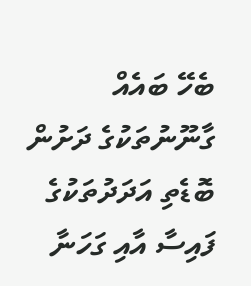ބެހޭ ބައެއް ގާނޫނުތަކުގެ ދަށުން ބޮޑެތި އަދަދުތަކުގެ ފައިސާ އާއި ގަހަނާ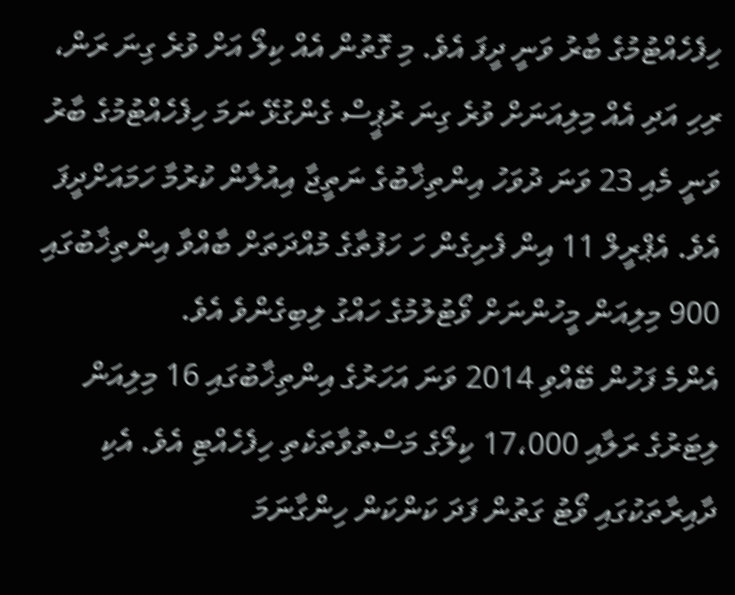ހިފެހެއްޓުމުގެ ބާރު ވަނީ ދީފަ އެވެ. މި ގޮތުން އެއް ކިލޯ އަށް ވުރެ ގިނަ ރަން، ރިހި އަދި އެއް މިލިއަނަށް ވުރެ ގިނަ ރުޕީސް ގެންގުޅޭ ނަމަ ހިފެހެއްޓުމުގެ ބާރު ވަނީ މެއި 23 ވަނަ ދުވަހު އިންތިޚާބުގެ ނަތީޖާ އިއުލާން ކުރުމާ ހަމައަށްދީފަ އެވެ. އެޕްރީލް 11 އިން ފެށިގެން ހަ ހަފުތާގެ މުއްދަތަށް ބާއްވާ އިންތިޚާބުގައި 900 މިލިއަން މީހުންނަށް ވޯޓުލުމުގެ ހައްގު ލިބިގެންވެ އެވެ.
އެންމެ ފަހުން ބޭއްވި 2014 ވަނަ އަހަރުގެ އިންތިޚާބުގައި 16 މިލިއަން ލިޓަރުގެ ރަލާއި 17،000 ކިލޯގެ މަސްތުވާތަކެތި ހިފެހެއްޓި އެވެ. އެކި ދާއިރާތަކުގައި ވޯޓު ގަތުން ފަދަ ކަންކަން ހިންގާނަމަ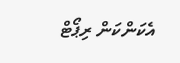އެކަންކަން ރިޕޯޓް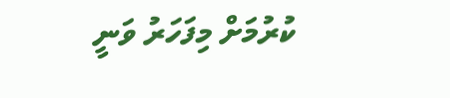ކުރުމަށް މިފަހަރު ވަނީ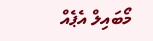މޯބައިލް އެޕެއް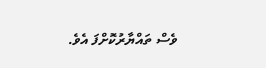ވެސް ތައްޔާރުކޮށްފަ އެވެ.